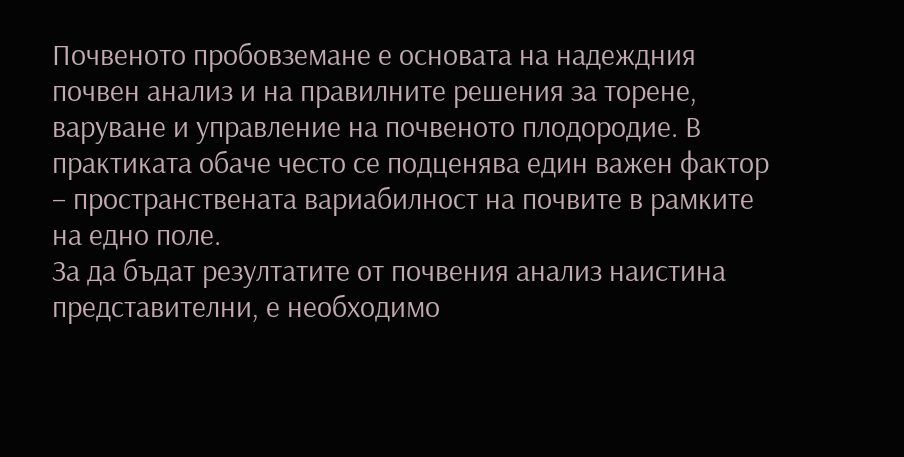Почвеното пробовземане е основата на надеждния почвен анализ и на правилните решения за торене, варуване и управление на почвеното плодородие. В практиката обаче често се подценява един важен фактор – пространствената вариабилност на почвите в рамките на едно поле.
За да бъдат резултатите от почвения анализ наистина представителни, е необходимо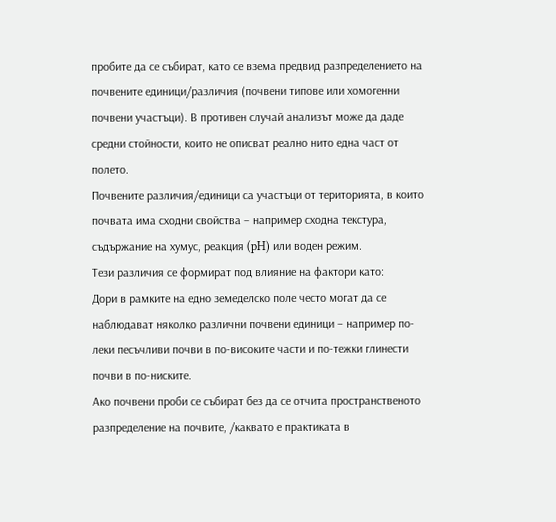пробите да се събират, като се взема предвид разпределението на почвените единици/различия (почвени типове или хомогенни почвени участъци). В противен случай анализът може да даде средни стойности, които не описват реално нито една част от полето.
Почвените различия/единици са участъци от територията, в които почвата има сходни свойства – например сходна текстура, съдържание на хумус, реакция (pH) или воден режим.
Тези различия се формират под влияние на фактори като:
Дори в рамките на едно земеделско поле често могат да се наблюдават няколко различни почвени единици – например по-леки песъчливи почви в по-високите части и по-тежки глинести почви в по-ниските.
Ако почвени проби се събират без да се отчита пространственото разпределение на почвите, /каквато е практиката в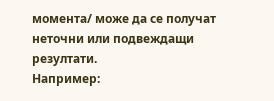момента/ може да се получат неточни или подвеждащи резултати.
Например: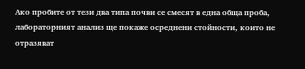Ако пробите от тези два типа почви се смесят в една обща проба, лабораторният анализ ще покаже осреднени стойности, които не отразяват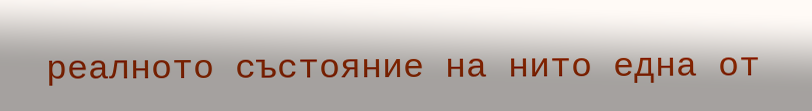реалното състояние на нито една от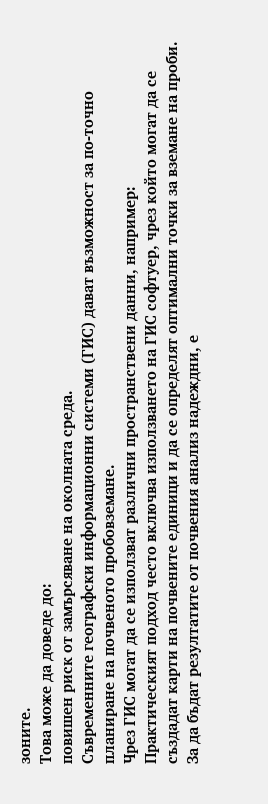зоните.
Това може да доведе до:
повишен риск от замърсяване на околната среда.
Съвременните географски информационни системи (ГИС) дават възможност за по-точно планиране на почвеното пробовземане.
Чрез ГИС могат да се използват различни пространствени данни, например:
Практическият подход често включва използването на ГИС софтуер, чрез който могат да се създадат карти на почвените единици и да се определят оптимални точки за вземане на проби.
За да бъдат резултатите от почвения анализ надеждни, е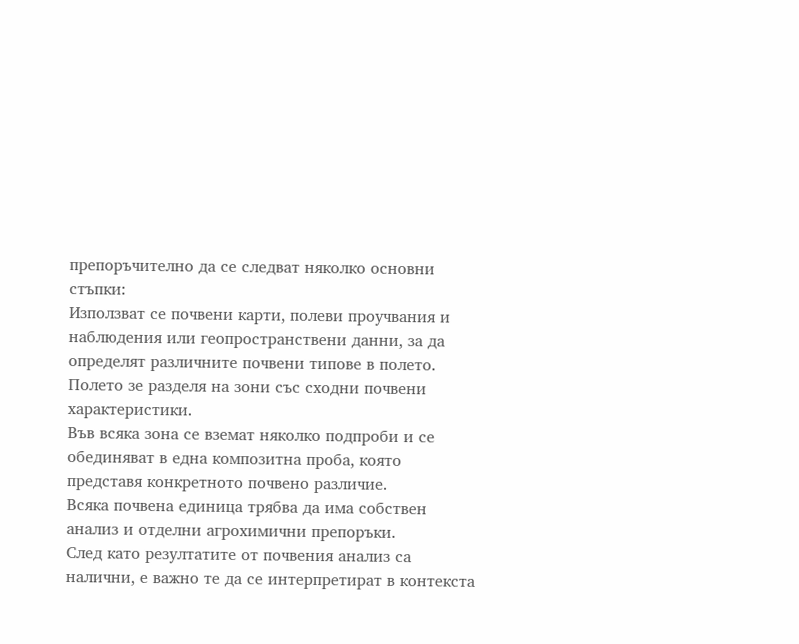препоръчително да се следват няколко основни стъпки:
Използват се почвени карти, полеви проучвания и наблюдения или геопространствени данни, за да определят различните почвени типове в полето.
Полето зе разделя на зони със сходни почвени характеристики.
Във всяка зона се вземат няколко подпроби и се обединяват в една композитна проба, която представя конкретното почвено различие.
Всяка почвена единица трябва да има собствен анализ и отделни агрохимични препоръки.
След като резултатите от почвения анализ са налични, е важно те да се интерпретират в контекста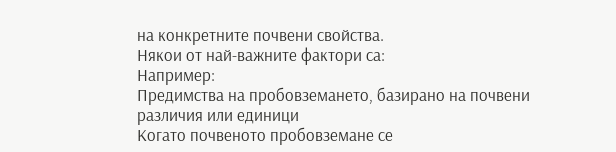на конкретните почвени свойства.
Някои от най-важните фактори са:
Например:
Предимства на пробовземането, базирано на почвени различия или единици
Когато почвеното пробовземане се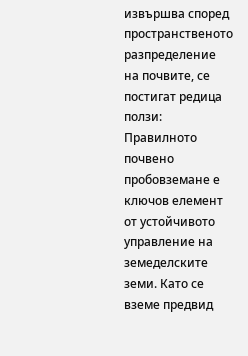извършва според пространственото разпределение на почвите, се постигат редица ползи:
Правилното почвено пробовземане е ключов елемент от устойчивото управление на земеделските земи. Като се вземе предвид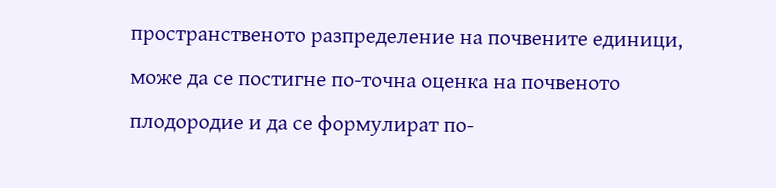пространственото разпределение на почвените единици, може да се постигне по-точна оценка на почвеното плодородие и да се формулират по-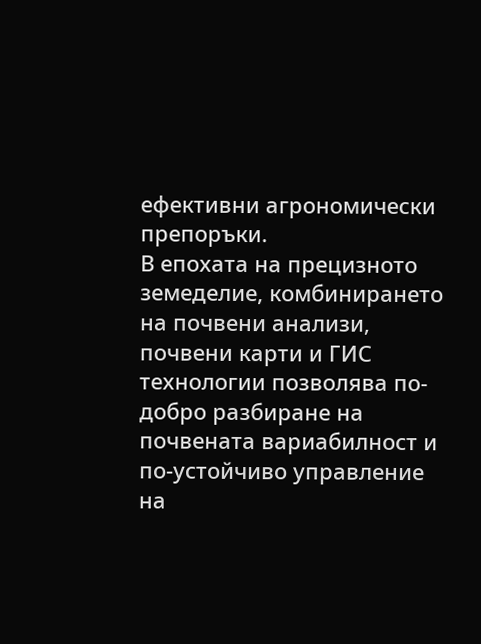ефективни агрономически препоръки.
В епохата на прецизното земеделие, комбинирането на почвени анализи, почвени карти и ГИС технологии позволява по-добро разбиране на почвената вариабилност и по-устойчиво управление на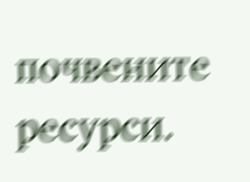почвените ресурси.